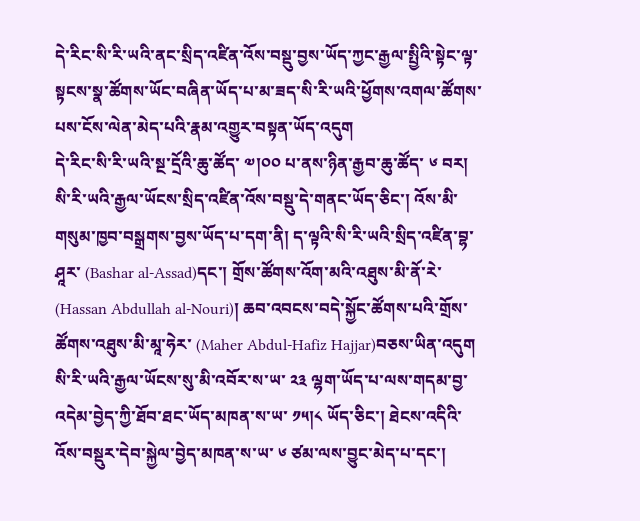དེ་རིང་སི་རི་ཡའི་ནང་སྲིད་འཛིན་འོས་བསྡུ་བྱས་ཡོད་ཀྱང་རྒྱལ་སྤྱིའི་སྟེང་ལྟ་སྟངས་སྣ་ཚོགས་ཡོང་བཞིན་ཡོད་པ་མ་ཟད་སི་རི་ཡའི་ཕྱོགས་འགལ་ཚོགས་པས་ངོས་ལེན་མེད་པའི་རྣམ་འགྱུར་བསྟན་ཡོད་འདུག
དེ་རིང་སི་རི་ཡའི་སྔ་དྲོའི་ཆུ་ཚོད་ ༧།༠༠ པ་ནས་ཉིན་རྒྱབ་ཆུ་ཚོད་ ༦ བར། སི་རི་ཡའི་རྒྱལ་ཡོངས་སྲིད་འཛིན་འོས་བསྡུ་དེ་གནང་ཡོད་ཅིང་། འོས་མི་གསུམ་ཁྱབ་བསྒྲགས་བྱས་ཡོད་པ་དག་ནི། ད་ལྟའི་སི་རི་ཡའི་སྲིད་འཛིན་བྷ་ཤཱར་ (Bashar al-Assad)དང་། གྲོས་ཚོགས་འོག་མའི་འཐུས་མི་ནོ་རེ་ (Hassan Abdullah al-Nouri)། ཆབ་འབངས་བདེ་སྐྱོང་ཚོགས་པའི་གྲོས་ཚོགས་འཐུས་མི་མཱ་ཧེར་ (Maher Abdul-Hafiz Hajjar)བཅས་ཡིན་འདུག
སི་རི་ཡའི་རྒྱལ་ཡོངས་སུ་མི་འབོར་ས་ཡ་ ༢༣ ལྷག་ཡོད་པ་ལས་གདམ་བྱ་འདེམ་བྱེད་ཀྱི་ཐོབ་ཐང་ཡོད་མཁན་ས་ཡ་ ༡༥།༨ ཡོད་ཅིང་། ཐེངས་འདིའི་འོས་བསྡུར་དེབ་སྐྱེལ་བྱེད་མཁན་ས་ཡ་ ༦ ཙམ་ལས་བྱུང་མེད་པ་དང་།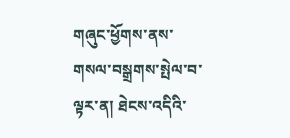གཞུང་ཕྱོགས་ནས་གསལ་བསྒྲགས་སྤེལ་བ་ལྟར་ན། ཐེངས་འདིའི་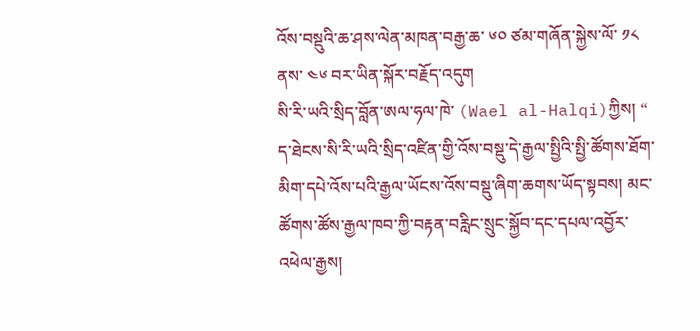འོས་བསྡུའི་ཆ་ཤས་ལེན་མཁན་བརྒྱ་ཆ་ ༦༠ ཙམ་གཞོན་སྐྱེས་ལོ་ ༡༨ ནས་ ༤༦ བར་ཡིན་སྐོར་བརྗོད་འདུག
སི་རི་ཡའི་སྲིད་བློན་ཨལ་ཧལ་ཁེ་ (Wael al-Halqi)ཀྱིས། “ ད་ཐེངས་སི་རི་ཡའི་སྲིད་འཛིན་གྱི་འོས་བསྡུ་དེ་རྒྱལ་སྤྱིའི་སྤྱི་ཚོགས་ཐོག་མིག་དཔེ་འོས་པའི་རྒྱལ་ཡོངས་འོས་བསྡུ་ཞིག་ཆགས་ཡོད་སྟབས། མང་ཚོགས་ཚོས་རྒྱལ་ཁབ་ཀྱི་བརྟན་བརླིང་སྲུང་སྐྱོབ་དང་དཔལ་འབྱོར་འཕེལ་རྒྱས།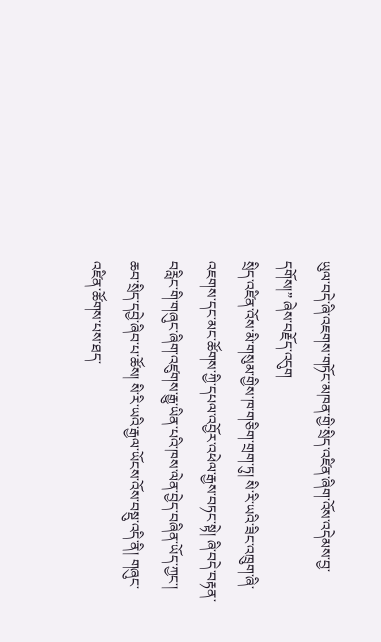ཡུལ་བདེ་ཞི་འཇགས་གཏོང་མཁན་གྱི་སྲིད་འཛིན་ཞིག་འོས་འདེམས་བྱ་དགོས།” ཞེས་བརྗོད་འདུག
སྲིད་འཛིན་འོས་མི་གསུམ་གྱིས་ཁ་གཅིག་གྲག་ཏུ། སི་རི་ཡའི་ཟིང་འཁྲུག་ཞི་འཇགས་དང་མང་ཚོགས་ཀྱི་དཔལ་འབྱོར་འཕེལ་རྒྱས་བཏང་སྟེ། ཞི་བདེ་བརྟན་བརླིང་གི་གཞུང་ཞིག་འཛུགས་རྒྱུ་ཡིན་པའི་ཁས་ལེན་བྱེད་བཞིན་ཡོད་ཀྱང་། ཆབ་སྲིད་དབྱེ་ཞིབ་པ་ཚོས། སི་རི་ཡའི་རྒྱལ་ཡོངས་འོས་བསྡུ་འདི་ནི། གཞུང་འཛིན་ཚོགས་པས་ཐད་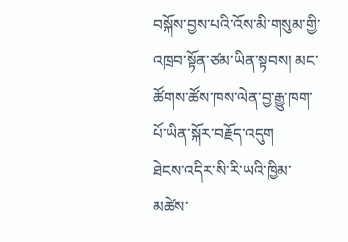བསྐོས་བྱས་པའི་འོས་མི་གསུམ་གྱི་འཁྲབ་སྟོན་ཙམ་ཡིན་སྟབས། མང་ཚོགས་ཚོས་ཁས་ལེན་བྱ་རྒྱུ་ཁག་པོ་ཡིན་སྐོར་བརྗོད་འདུག
ཐེངས་འདིར་སི་རི་ཡའི་ཁྱིམ་མཚེས་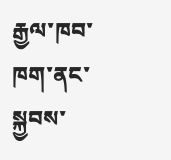རྒྱལ་ཁབ་ཁག་ནང་སྐྱབས་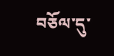བཅོལ་དུ་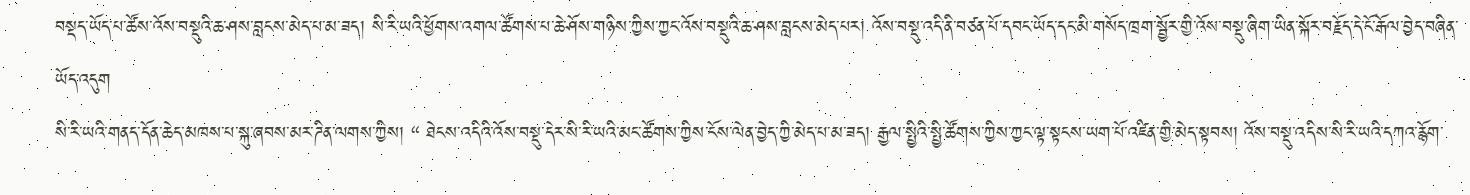བསྡད་ཡོད་པ་ཚོས་འོས་བསྡུའི་ཆ་ཤས་བླངས་མེད་པ་མ་ཟད། སི་རི་ཡའི་ཕྱོགས་འགལ་ཚོགས་པ་ཆེ་ཤོས་གཉིས་ཀྱིས་ཀྱང་འོས་བསྡུའི་ཆ་ཤས་བླངས་མེད་པར། འོས་བསྡུ་འདི་ནི་བཙན་པོ་དབང་ཡོད་དང་མི་གསོད་ཁྲག་སྦྱོར་གྱི་འོས་བསྡུ་ཞིག་ཡིན་སྐོར་བརྗོད་དེ་ངོ་རྒོལ་བྱེད་བཞིན་ཡོད་འདུག
སི་རི་ཡའི་གནད་དོན་ཆེད་མཁས་པ་སྐུ་ཞབས་མར་ཌིན་ལགས་ཀྱིས། “ ཐེངས་འདིའི་འོས་བསྡུ་དེར་སི་རི་ཡའི་མང་ཚོགས་ཀྱིས་ངོས་ལེན་བྱེད་ཀྱི་མེད་པ་མ་ཟད། རྒྱལ་སྤྱིའི་སྤྱི་ཚོགས་ཀྱིས་ཀྱང་ལྟ་སྟངས་ཡག་པོ་འཛིན་གྱི་མེད་སྟབས། འོས་བསྡུ་འདིས་སི་རི་ཡའི་དཀའ་རྙོག་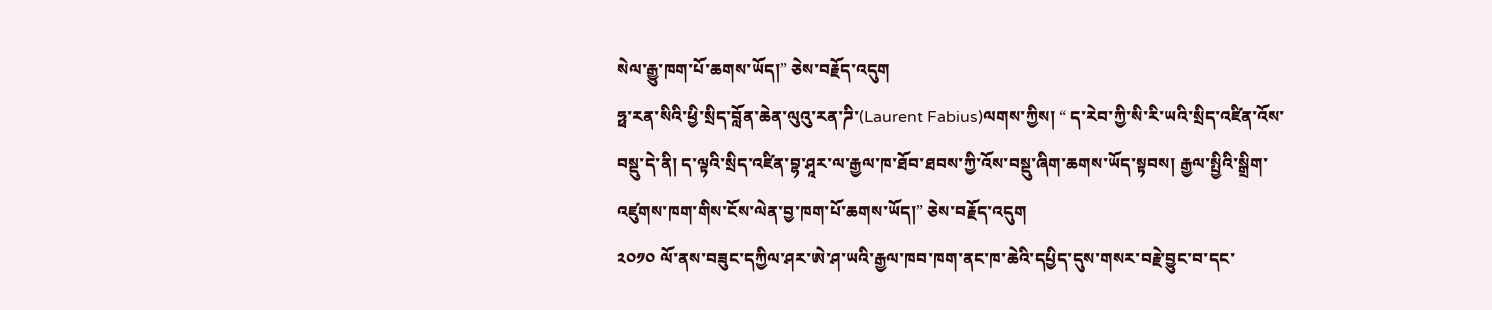སེལ་རྒྱུ་ཁག་པོ་ཆགས་ཡོད།” ཅེས་བརྗོད་འདུག
ཧྥ་རན་སིའི་ཕྱི་སྲིད་བློན་ཆེན་ལུའུ་རན་ཌི་(Laurent Fabius)ལགས་ཀྱིས། “ ད་རེབ་ཀྱི་སི་རི་ཡའི་སྲིད་འཛིན་འོས་བསྡུ་དེ་ནི། ད་ལྟའི་སྲིད་འཛིན་བྷ་ཤཱར་ལ་རྒྱལ་ཁ་ཐོབ་ཐབས་ཀྱི་འོས་བསྡུ་ཞིག་ཆགས་ཡོད་སྟབས། རྒྱལ་སྤྱིའི་སྒྲིག་འཛུགས་ཁག་གིས་ངོས་ལེན་བྱ་ཁག་པོ་ཆགས་ཡོད།” ཅེས་བརྗོད་འདུག
༢༠༡༠ ལོ་ནས་བཟུང་དཀྱིལ་ཤར་ཨེ་ཤ་ཡའི་རྒྱལ་ཁབ་ཁག་ནང་ཁ་ཆེའི་དཔྱིད་དུས་གསར་བརྗེ་བྱུང་བ་དང་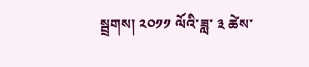སྦྲགས། ༢༠༡༡ ལོའི་ཟླ་ ༣ ཚེས་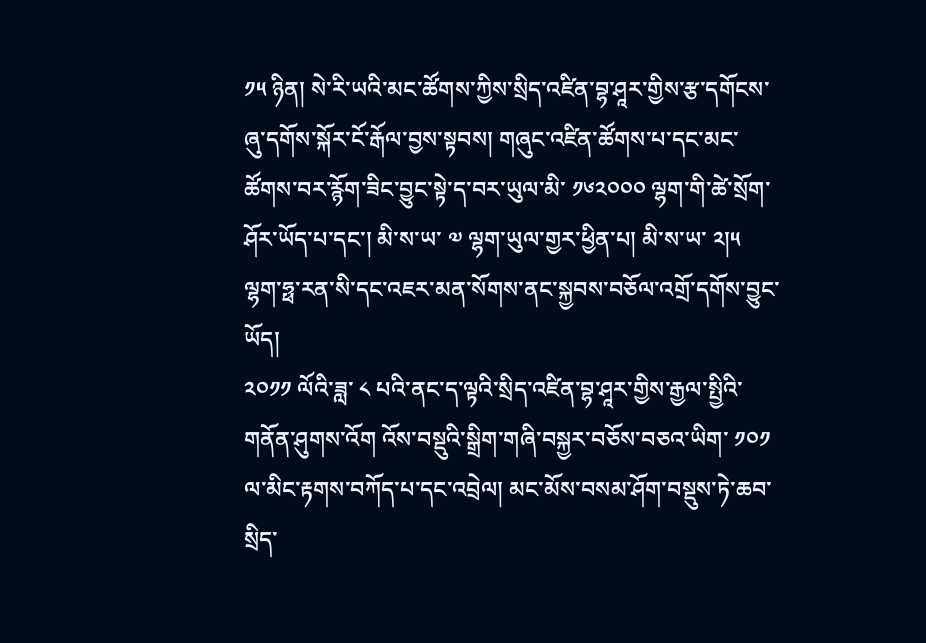༡༥ ཉིན། སེ་རི་ཡའི་མང་ཚོགས་ཀྱིས་སྲིད་འཛིན་བྷ་ཤཱར་གྱིས་རྩ་དགོངས་ཞུ་དགོས་སྐོར་ངོ་རྒོལ་བྱས་སྟབས། གཞུང་འཛིན་ཚོགས་པ་དང་མང་ཚོགས་བར་རྙོག་ཟིང་བྱུང་སྟེ་ད་བར་ཡུལ་མི་ ༡༦༢༠༠༠ ལྷག་གི་ཚེ་སྲོག་ཤོར་ཡོད་པ་དང་། མི་ས་ཡ་ ༧ ལྷག་ཡུལ་གྱར་ཕྱིན་པ། མི་ས་ཡ་ ༢།༥ ལྷག་ཧྥ་རན་སི་དང་འཇར་མན་སོགས་ནང་སྐྱབས་བཅོལ་འགྲོ་དགོས་བྱུང་ཡོད།
༢༠༡༡ ལོའི་ཟླ་ ༨ པའི་ནང་ད་ལྟའི་སྲིད་འཛིན་བྷ་ཤཱར་གྱིས་རྒྱལ་སྤྱིའི་གནོན་ཤུགས་འོག འོས་བསྡུའི་སྒྲིག་གཞི་བསྐྱར་བཅོས་བཅའ་ཡིག་ ༡༠༡ ལ་མིང་རྟགས་བཀོད་པ་དང་འབྲེལ། མང་མོས་བསམ་ཤོག་བསྡུས་ཏེ་ཆབ་སྲིད་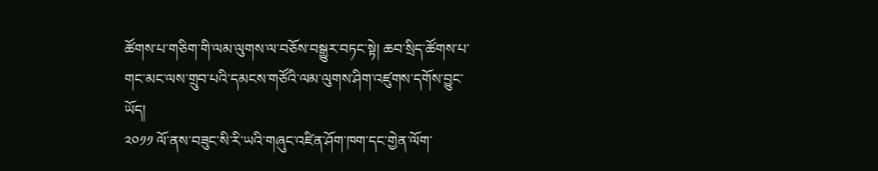ཚོགས་པ་གཅིག་གི་ལམ་ལུགས་ལ་བཅོས་བསྒྱུར་བཏང་སྟེ། ཆབ་སྲིད་ཚོགས་པ་གང་མང་ལས་གྲུབ་པའི་དམངས་གཙོའི་ལམ་ལུགས་ཤིག་འཛུགས་དགོས་བྱུང་ཡོད།
༢༠༡༡ ལོ་ནས་བཟུང་སི་རི་ཡའི་གཞུང་འཛིན་ཤོག་ཁག་དང་གྱེན་ལོག་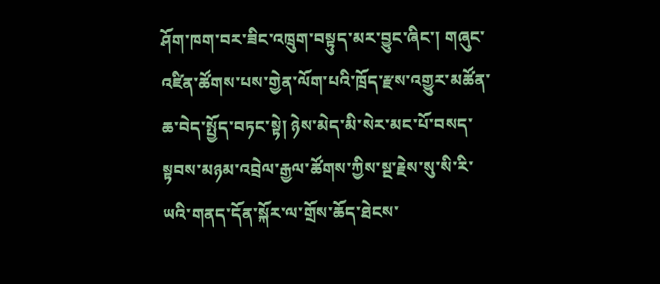ཤོག་ཁག་བར་ཟིང་འཁྲུག་བསྟུད་མར་བྱུང་ཞིང་། གཞུང་འཛིན་ཚོགས་པས་གྱེན་ལོག་པའི་ཁྲོད་རྫས་འགྱུར་མཚོན་ཆ་བེད་སྤྱོད་བཏང་སྟེ། ཉེས་མེད་མི་སེར་མང་པོ་བསད་སྟབས་མཉམ་འབྲེལ་རྒྱལ་ཚོགས་ཀྱིས་སྔ་རྗེས་སུ་སི་རི་ཡའི་གནད་དོན་སྐོར་ལ་གྲོས་ཆོད་ཐེངས་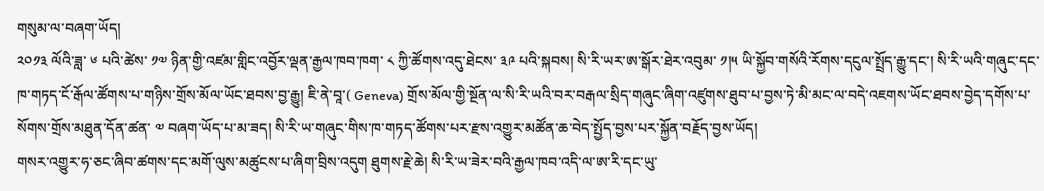གསུམ་ལ་བཞག་ཡོད།
༢༠༡༣ ལོའི་ཟླ་ ༦ པའི་ཚེས་ ༡༧ ཉིན་གྱི་འཛམ་གླིང་འབྱོར་ལྡན་རྒྱལ་ཁབ་ཁག་ ༨ ཀྱི་ཚོགས་འདུ་ཐེངས་ ༣༩ པའི་སྐབས། སི་རི་ཡར་ཨ་སྒོར་ཐེར་འབུམ་ ༡།༥ ཡི་སྐྱོབ་གསོའི་རོགས་དངུལ་སྤྲོད་རྒྱུ་དང་། སི་རི་ཡའི་གཞུང་དང་ཁ་གཏད་ངོ་རྒོལ་ཚོགས་པ་གཉིས་གྲོས་མོལ་ཡོང་ཐབས་བྱ་རྒྱུ། ཇི་ནེ་བཱ་( Geneva) གྲོས་མོལ་གྱི་སྔོན་ལ་སི་རི་ཡའི་བར་བརྒལ་སྲིད་གཞུང་ཞིག་འཛུགས་ཐུབ་པ་བྱས་ཏེ་མི་མང་ལ་བདེ་འཇགས་ཡོང་ཐབས་བྱེད་དགོས་པ་སོགས་གྲོས་མཐུན་དོན་ཚན་ ༧ བཞག་ཡོད་པ་མ་ཟད། སི་རི་ཡ་གཞུང་གིས་ཁ་གཏད་ཚོགས་པར་རྫས་འགྱུར་མཚོན་ཆ་བེད་སྤྱོད་བྱས་པར་སྐྱོན་བརྗོད་བྱས་ཡོད།
གསར་འགྱུར་ཧ་ཅང་ཞིབ་ཚགས་དང་མགོ་ལུས་མཚུངས་པ་ཞིག་བྲིས་འདུག ཐུགས་རྗེ་ཆེ། སི་རི་ཡ་ཟེར་བའི་རྒྱལ་ཁབ་འདི་ལ་ཨ་རི་དང་ཡུ་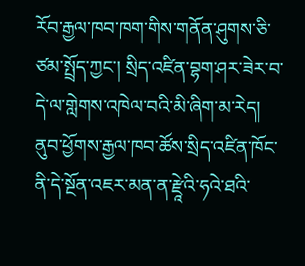རོབ་རྒྱལ་ཁབ་ཁག་གིས་གནོན་ཤུགས་ཅི་ཙམ་སྤྲོད་ཀྱང་། སྲིད་འཛིན་བྷག་ཤར་ཟེར་བ་དེ་ལ་གླེགས་འཁེལ་བའི་མི་ཞིག་མ་རེད། ནུབ་ཕྱོགས་རྒྱལ་ཁབ་ཚོས་སྲིད་འཛིན་ཁོང་ནི་དེ་སྔོན་འཇར་མན་ན་རྫཱེའི་ཧའེ་ཐའི་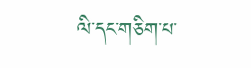ལི་དང་གཅིག་པ་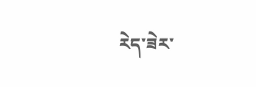རེད་ཟེར་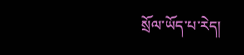སྲོལ་ཡོད་པ་རེད།